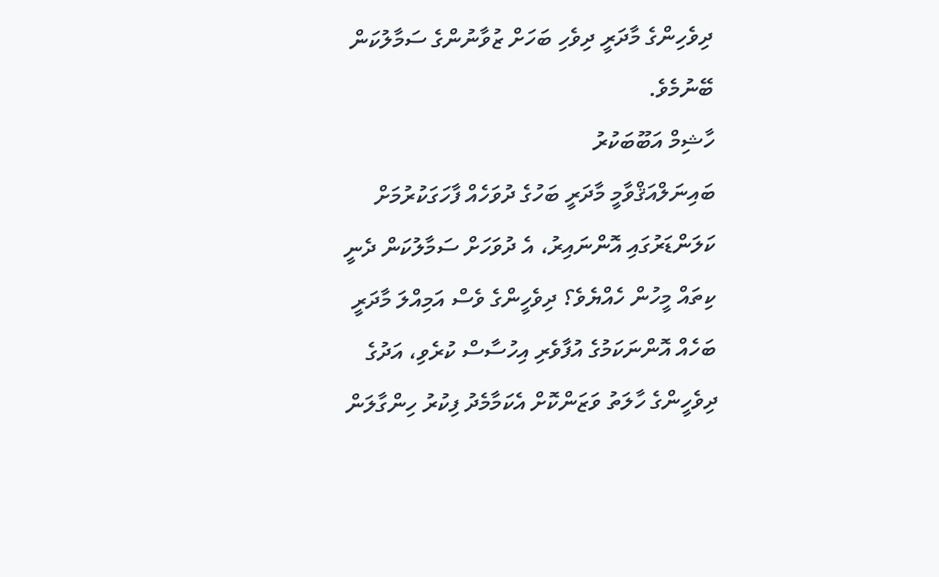ދިވެހިންގެ މާދަރީ ދިވެހި ބަހަށް ޒުވާނުންގެ ސަމާލުކަން ބޭނުމެވެ.
ހާޝިމް އަބޫބަކުރު
ބައިނަލްއަޤްވާމީ މާދަރީ ބަހުގެ ދުވަހެއް ފާހަގަކުރުމަށް ކަލަންޑަރުގައި އޮންނައިރު، އެ ދުވަހަށް ސަމާލުކަން ދެނީ ކިތައް މީހުން ހެއްޔެވެ؟ ދިވެހީންގެ ވެސް އަމިއްލަ މާދަރީ ބަހެއް އޮންނަކަމުގެ އުފާވެރި އިހުސާސް ކުރެވި، އަދުގެ ދިވެހީންގެ ހާލަތު ވަޒަންކޮށް އެކަމާމެދު ފިކުރު ހިންގާލަން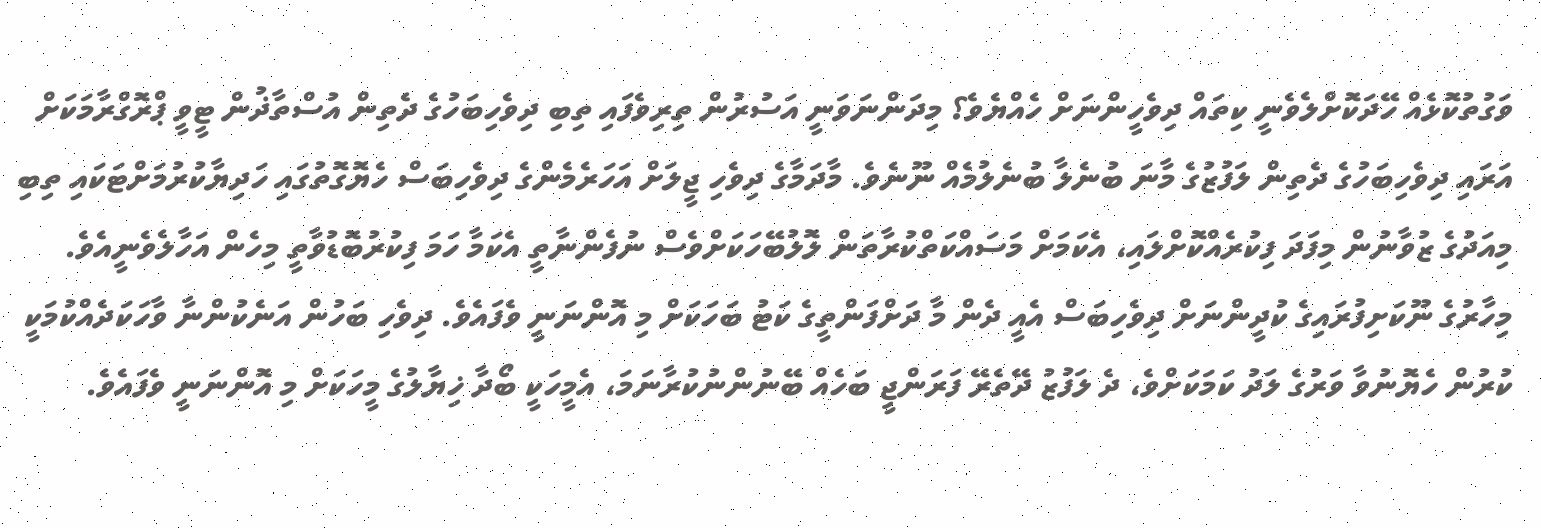ވަގުތުކޮޅެއް ހޭދަކޮށްލެވެނީ ކިތައް ދިވެހީންނަށް ހެއްޔެވެ؟ މިދަންނަވަނީ އަސުރުން ތިރިވެފައި ތިބި ދިވެހިބަހުގެ ދެތިން އުސްތާޛުން ޓީވީ ޕްރޮގްރާމަކަށް އަރައި ދިވެހިބަހުގެ ދެތިން ލަފުޒުގެ މާނަ ބުނެލާ ބުނެލުމެއް ނޫނެވެ. މާދަމާގެ ދިވެހި ޖީލަށް އަހަރެމެންގެ ދިވެހިބަސް ހެޔޮގޮތުގައި ހަދިޔާކުރުމަށްޓަކައި ތިބި މިއަދުގެ ޒުވާނުން މިފަދަ ފިކުރެއްކޮށްލައި، އެކަމަށް މަސައްކަތްކުރާތަން ލޮލުބޭހަކަށްވެސް ނުފެންނާތީ އެކަމާ ހަމަ ފިކުރުބޮޑުވާތީ މިހެން އަހާލެވެނީއެވެ.
މިހާރުގެ ނޫކަށިފުރައިގެ ކުދީންނަށް ދިވެހިބަސް އެއީ ދެން މާ ދަށްފަންތީގެ ކަޓު ބަހަކަށް މި އޮންނަނީ ވެފައެވެ. ދިވެހި ބަހުން އަނެކުންނާ ވާހަކަދެއްކުމަކީ ކުރުން ހެޔޮނުވާ ވަރުގެ ލަދު ކަމަކަށްވެ، ދެ ލަފުޒު ދޭތެރޭ ފަރަންޖީ ބަހެއް ބޭނުންނުކުރާނަމަ، އެމީހަކީ ބޯދާ ޚިޔާލުގެ މީހަކަށް މި އޮންނަނީ ވެފައެވެ.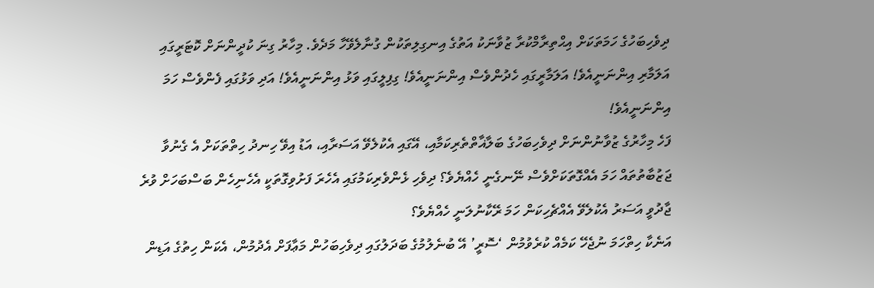ދިވެހިބަހުގެ ހަމަތަކަށް އިޙްތިރާމްކުރާ ޒުވާނަކު އަތުގެ އިނގިލިތަކުން ގުނާލެވޭހާ މަދެވެ. މިހާރު ގިނަ ކުދީންނަށް ކޮޓަރީގައި އަލަމާރި އިންނަނީއެވެ! އަލަމާރީގައި ހެދުންވެސް އިންނަނީއެވެ! ގިފިލީގައި ވަޅު އިންނަނީއެވެ! އަދި ވަޅުގައި ފެންވެސް ހަމަ އިންނަނީއެވެ!
ފަހެ މިހާރުގެ ޒުވާނުންނަށް ދިވެހިބަހުގެ ބަލާޣާތްތެރިކަމާއި، އޭގައި އެކުލެވޭ އަސަރާއި، އަޑު އިވޭ ހިނދު ހިތްތަކަށް އެ ގެނުވާ ޖަޒުބާތުތައް ހަމަ އެއްގޮތަކަށްވެސް ނޭނގެނީ ހެއްޔެވެ؟ ދިވެހި ޅެންވެރިކަމުގައި އެހެރަ ފަށުވިގޮތަކީ އެހެނިހެން ބަސްބަހަށް ވުރެ ޖާދުވީ އަސަރު އެކުލެވޭ އެއްޗެހިކަން ހަމަ ރޭކާނުލަނީ ހެއްޔެވެ؟
އަނެކާ ހިތްހަމަ ނުޖެހޭ ކަމެއް ކުރެވުމުން ‘ސޮރީ’ އޭ ބުނެލުމުގެ ބަދަލުގައި ދިވެހިބަހުން މަޢާފަށް އެދުމުން، އެކަން ހިތުގެ އަޑިން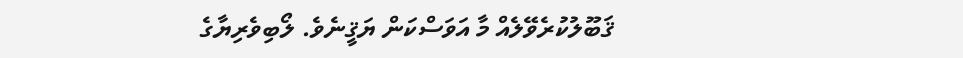ޤަބޫލުކުރެވޭލެއް މާ އަވަސްކަން ޔަޤީނެވެ. ލޯބިވެރިޔާގެ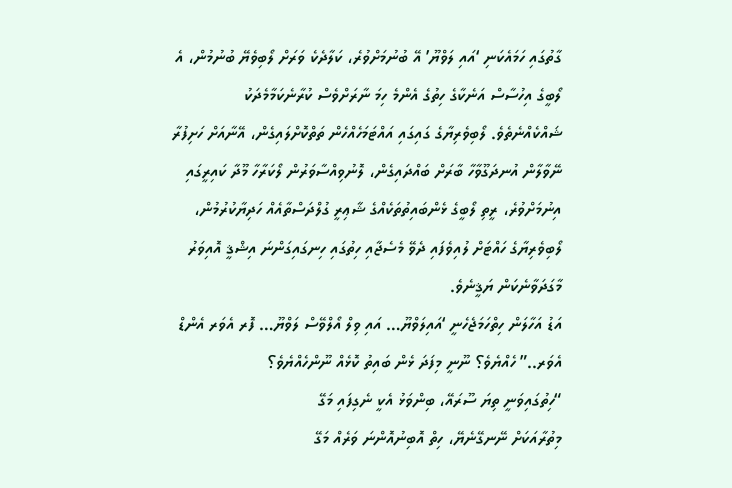ގާތުގައި ހަމައެކަނި ‘އައި ލަވްޔޫ’ އޭ ބުނުމަށްވުރެ، ކަލާދެކެ ވަރަށް ލޯބިވެޔޭ ބުނުމުން، އެ ލޯބީގެ އިހުސާސް އަނެކާގެ ހިތުގެ އެންމެ ހިމަ ނާރަށްވެސް ކުރާނެކަމާމެދަކު ޝައްކެއްނެތެވެ. ލޯބިވެރިޔާގެ ގައިގައި އައްޓަމަހެއްހެން ތަތްކޮށްލައިގެން، އޭނާއަށް ހަށިފުރާ ނޭވާލާން އުނދަގޫވާހާ ބާރަށް ބައްދައިގެން، ލޮނުވިއްސާވަރުން ލޯކަރާހާ މޫދާ ކައިރީގައި އިނުމަށްވުރެ، ރީތި ލޯބީގެ ޅެންބައިތުތަކެއްގެ ޝާޢިރީ ގުލްދަސްތާއެއް ހަދިޔާކުރުމުން، ލޯބިވެރިޔާގެ ހައްޓަށް ލުއިވެފައި ދެވޭ މެސެޖާއި ހިތުގައި ހިނގައިގަންނަ އިޝްޤީ އޮއިވަރު މާގަދަވާނެކަން ޔަޤީނެވެ.
އަޑު އަހާލަން ހިތްހަމަޖެހެނީ ‘އައިލަވްޔޫ… އައި ވިލް އޯލްވޭސް ލަވްޔޫ… ފޮރ އެވަރ އެންޑް އެވަރ..” ހެއްޔެވެ؟ ނޫނީ މިފަދަ ޅެން ބައިތު ކޮޅެއް ނޫންހެއްޔެވެ؟
“ހިތުގައިވަނީ ތިޔަ ސޫރައޭ، ބިންވަޅު އެކީ ނެގިފައި މަގޭ
މިތުރާއަކަށް ނޭނގޭނެޔޭ، ހިތް އޮބިނުއޮންނަ ވަރެއް މަގޭ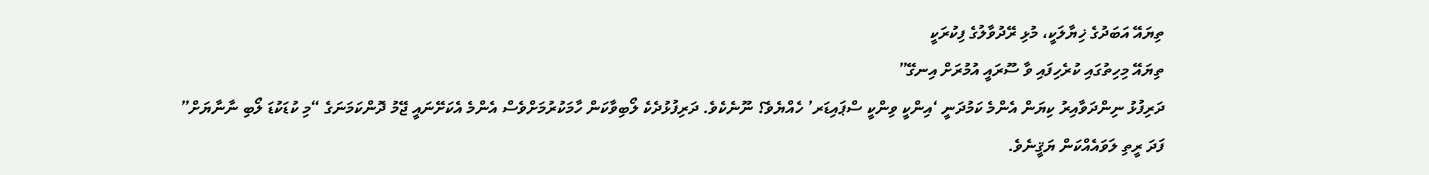ތިޔައޭ އަބަދުގެ ޚިޔާލަކީ، މުޅި ރޭދުވާލުގެ ފިކުރަކީ
ތިޔައޭ މިހިތުގައި ކުރެހިފައި ވާ ސޫރައީ އުމުރަށް އިނގޭ”
ދަރިފުޅު ނިންދަވާއިރު ކިޔަން އެންމެ ކަމުދަނީ ‘އިންކީ ވިންކީ ސްޕައިޑަރ’ ހެއްޔެވެ؟ ނޫނެކެވެ. ދަރިފުޅުދެކެ ލޯބިވާކަން ހާމަކުރުމަށްވެސް އެންމެ އެކަށޭނައީ ޖޭމު ދޮންކަމަނަގެ “މި ކުޑަކުޑަ ލޯބި ނާނާޔަށް” ފަދަ ރީތި ލަވައެއްކަން ޔަޤީނެވެ.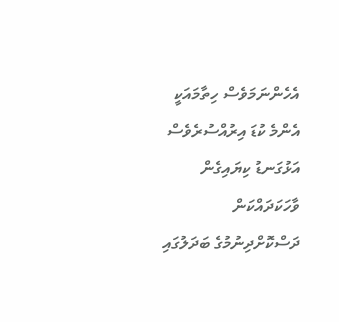އެހެންނަމަވެސް ހިތާމައަކީ އެންމެ ކުޑަ އިރުއްސުރެވެސް އަޅުގަނޑު ކިޔައިގެން ވާހަކަދައްކަން ދަސްކޮށްދިނުމުގެ ބަދަލުގައި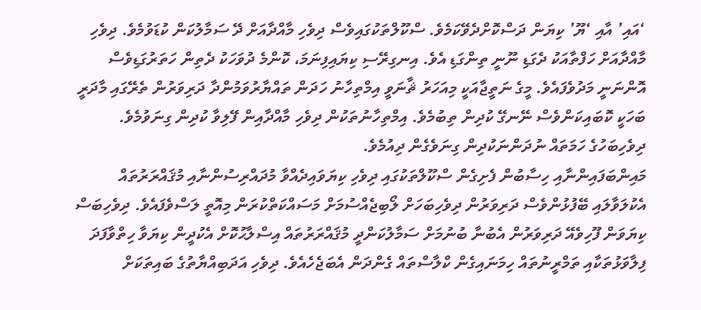‘އައި’ އާއި ‘ޔޫ’ ކިޔަން ދަސްކޮށްދެވޭކަމެވެ. ސްކޫލްތަކުގައިވެސް ދިވެހި މާއްދާއަށް ދޭ ސަމާލުކަން ކުޑަވުމެވެ. ދިވެހި މާއްދާއަށް ހަފްތާއަކު ދެގަޑި ނޫނީ ތިންގަޑި އެވެ. އިނގިރޭސި ކިޔައިފިނަމަ، ކޮންމެ ދުވަހަކު ދެތިން ހަތަރުގަޑިވެސް އޮންނަނީ މަދުވެފައެވެ. މީގެ ނަތީޖާއަކީ މިއަހަރު ޘާނަވީ އިމްތިހާނު ހަދަން ތައްޔާރުވަމުންދާ ދަރިވަރުން ތެރޭގައި މާދަރީ ބަހަކީ ކޮބައިކަންވެސް ނޭނގޭ ކުދިން ތިބުމެވެ. އިމްތިހާނުތަކުން ދިވެހި މާއްދާއިން ފޭލިވާ ކުދިން ގިނަވުމެވެ. ދިވެހިބަހުގެ ހަމަތައް ނުދަންނަކުދިން ގިނަވެގެން ދިއުމެވެ.
މައިންބަފައިންނާއި ހިސާބުން ފެށިގެން ސްކޫލްތަކުގައި ދިވެހި ކިޔަވައިދެއްވާ މުދައްރިސުންނާއި މުޤައްރަރުތައް އެކުލަވާލައި ބޭފުޅުންވެސް ދަރިވަރުން ދިވެހިބަހަށް ލޯބިޖެއްސުމަށް މަސައްކަތްކުރަން މިއޮތީ ލަސްވެފައެވެ. ދިވެހިބަސް ކިޔަވަން ފޫހިވެއޭ ދަރިވަރުން އެބުނާ ބުނުމަށް ސަމާލުކަންދީ މުޤައްރަރުތައް އިސްލާޙުކޮށް އެކުދީން ކިޔަވާ ހިތްވާފަދަ ފިލާވަޅުތަކާއި ތަމްރީނުތައް ހިމަނައިގެން ކްލާސްތައް ގެންދަން އެބަޖެހެއެވެ. ދިވެހި އަދަބިއްޔާތުގެ ބައިތަކަށް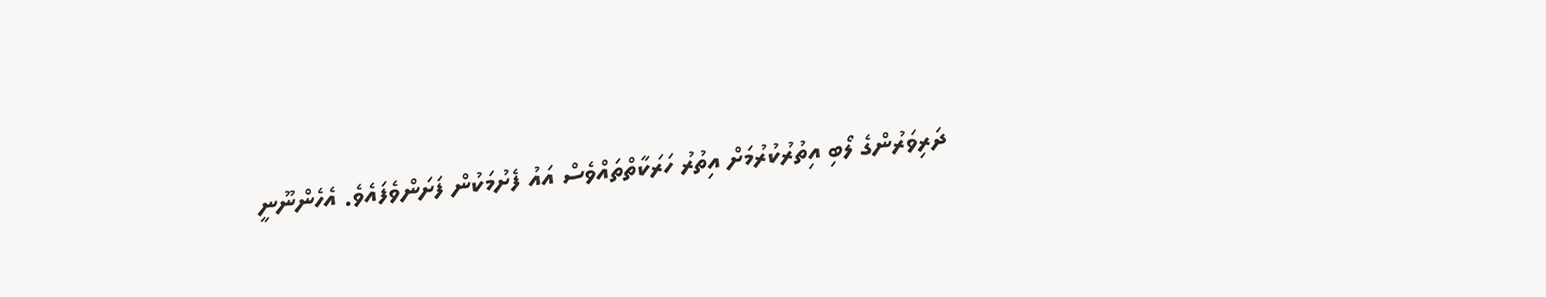ދަރިވަރުންގެ ލޯބި އިތުރުކުރުމަށް އިތުރު ހަރަކާތްތައްވެސް އައު ފެށުމަކުން ފަށަންވެފައެވެ. އެހެންނޫނީ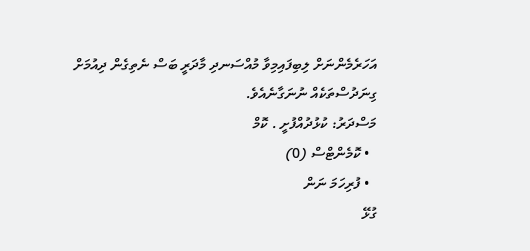އަހަރެމެންނަށް ލިބިފައިމިވާ މުއްސަނދި މާދަރީ ބަސް ނެތިގެން ދިއުމަށް ގިނަދުސްތަކެއް ނުނަގާނެއެވެ.
މަސްދަރު: ކުޅުދުއްފުށީ . ކޮމް
  • ކޮމެންޓްސް (0)
  • ފުރިހަމަ ނަން
ގުޅޭ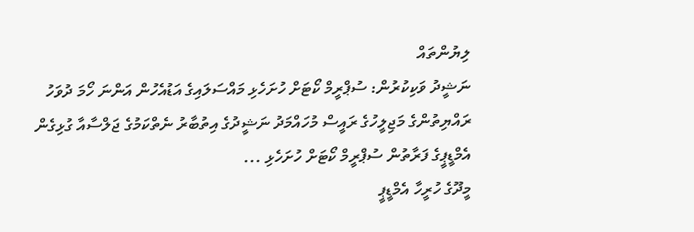ލިޔުންތައް
ނަޝީދު ވަކިކުރުން: ސުޕްރީމް ކޯޓަށް ހުށަހެޅި މައްސަލައިގެ އަޑުއެހުން އަންނަ ހޯމަ ދުވަހު
ރައްޔިތުންގެ މަޖިލީހުގެ ރައީސް މުހައްމަދު ނަޝީދުގެ އިތުބާރު ނެތްކަމުގެ ޖަލްސާއާ ގުޅިގެން އެމްޑީޕީގެ ފަރާތުން ސުޕްރީމް ކޯޓަށް ހުށަހެޅި ...
މީދޫގެ ހުރީހާ އެމްޑީޕީ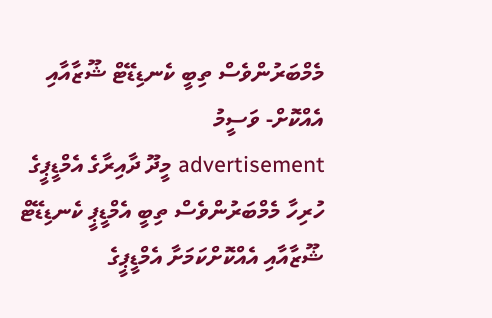މެމްބަރުންވެސް ތިބީ ކެނޑިޑޭޓް ޝޫޒާއާއި އެއްކޮށް- ވަސީމު
advertisement މީދޫ ދާއިރާގެ އެމްޑީޕީގެ ހުރިހާ މެމްބަރުންވެސް ތިބީ އެމްޑީޕީ ކެނޑިޑޭޓް ޝޫޒާއާއި އެއްކޮށްކަމަށާ އެމްޑީޕީގެ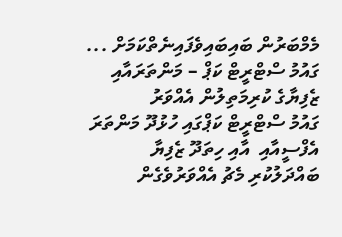މެމްބަރުން ބައިބައިވެފައިނެތްކަމަށް ...
ގައުމު ސްޓްރީޓް ކަޕް – މަންތަރައާއި ޒެފިޔާގެ ކުރިމަތިލުން އެއްވަރު
ގައުމު ސްޓްރީޓް ކަޕްގައި ހުޅުދޫ މަންތަރަ އެފްސީއާއި  އާއި ހިތަދޫ ޒެފިޔާ ބައްދަލުކުރި މެޗު އެއްވަރުވެގެން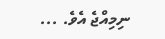ނިމިއްޖެ އެވެ. ...